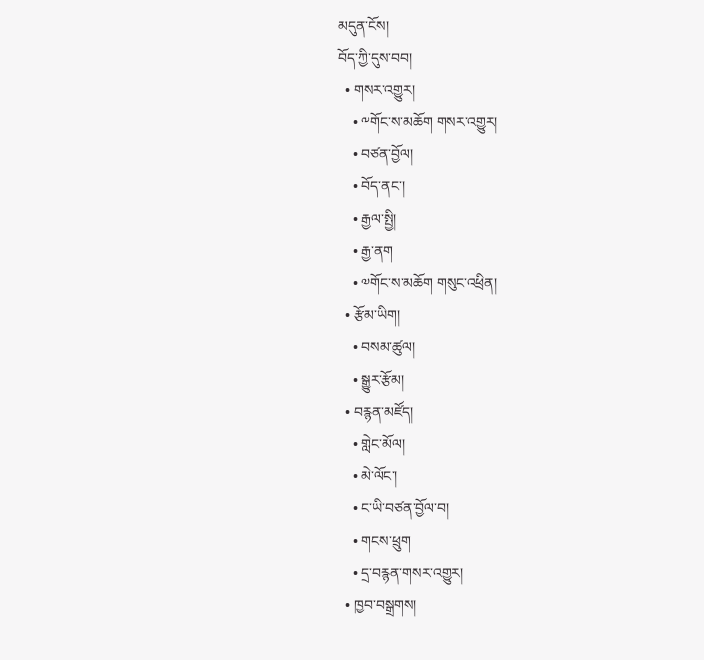མདུན་ངོས།
བོད་ཀྱི་དུས་བབ།
  • གསར་འགྱུར།
    • ༸གོང་ས་མཆོག གསར་འགྱུར།
    • བཙན་བྱོལ།
    • བོད་ནང་།
    • རྒྱལ་སྤྱི།
    • རྒྱ་ནག
    • ༧གོང་ས་མཆོག གསུང་འཕྲིན།
  • རྩོམ་ཡིག།
    • བསམ་ཚུལ།
    • སྒྱུར་རྩོམ།
  • བརྙན་མཛོད།
    • གླེང་མོལ།
    • མེ་ལོང་།
    • ང་ཡི་བཙན་བྱོལ་བ།
    • གངས་ཕྲུག
    • དྲ་བརྙན་གསར་འགྱུར།
  • ཁྱབ་བསྒྲགས།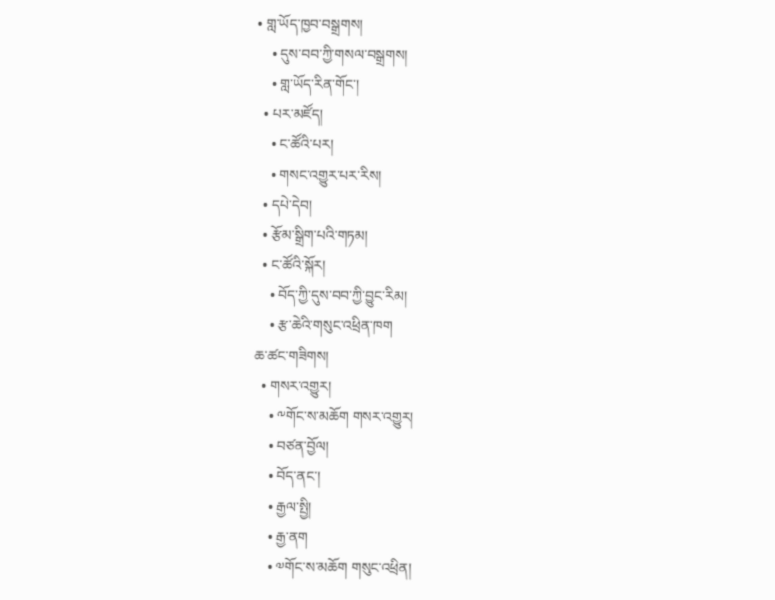• གླ་ཡོད་ཁྱབ་བསྒྲགས།
    • དུས་བབ་ཀྱི་གསལ་བསྒྲགས།
    • གླ་ཡོད་རིན་གོང་།
  • པར་མཛོད།
    • ང་ཚོའི་པར།
    • གསང་འགྱུར་པར་རིས།
  • དཔེ་དེབ།
  • རྩོམ་སྒྲིག་པའི་གཏམ།
  • ང་ཚོའི་སྐོར།
    • བོད་ཀྱི་དུས་བབ་ཀྱི་བྱུང་རིམ།
    • རྩ་ཆེའི་གསུང་འཕྲིན་ཁག
ཆ་ཚང་གཟིགས།
  • གསར་འགྱུར།
    • ༸གོང་ས་མཆོག གསར་འགྱུར།
    • བཙན་བྱོལ།
    • བོད་ནང་།
    • རྒྱལ་སྤྱི།
    • རྒྱ་ནག
    • ༧གོང་ས་མཆོག གསུང་འཕྲིན།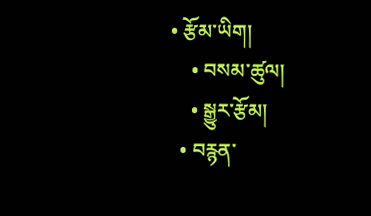• རྩོམ་ཡིག།
    • བསམ་ཚུལ།
    • སྒྱུར་རྩོམ།
  • བརྙན་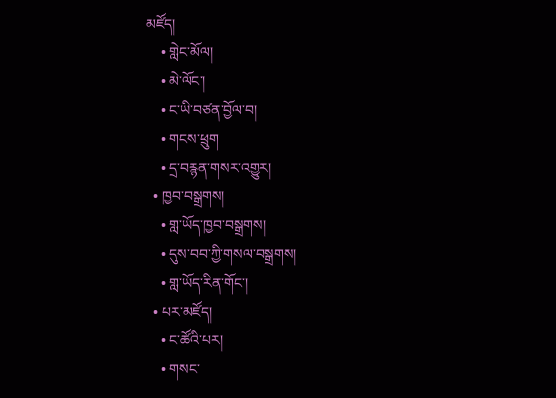མཛོད།
    • གླེང་མོལ།
    • མེ་ལོང་།
    • ང་ཡི་བཙན་བྱོལ་བ།
    • གངས་ཕྲུག
    • དྲ་བརྙན་གསར་འགྱུར།
  • ཁྱབ་བསྒྲགས།
    • གླ་ཡོད་ཁྱབ་བསྒྲགས།
    • དུས་བབ་ཀྱི་གསལ་བསྒྲགས།
    • གླ་ཡོད་རིན་གོང་།
  • པར་མཛོད།
    • ང་ཚོའི་པར།
    • གསང་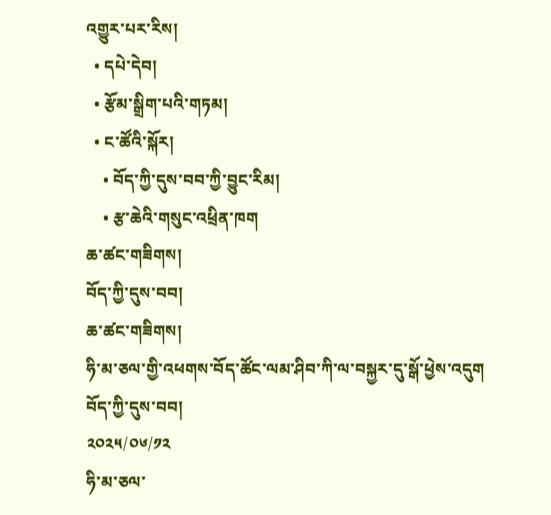འགྱུར་པར་རིས།
  • དཔེ་དེབ།
  • རྩོམ་སྒྲིག་པའི་གཏམ།
  • ང་ཚོའི་སྐོར།
    • བོད་ཀྱི་དུས་བབ་ཀྱི་བྱུང་རིམ།
    • རྩ་ཆེའི་གསུང་འཕྲིན་ཁག
ཆ་ཚང་གཟིགས།
བོད་ཀྱི་དུས་བབ།
ཆ་ཚང་གཟིགས།
ཧི་མ་ཅལ་གྱི་འཕགས་བོད་ཚོང་ལམ་ཤིབ་ཀི་ལ་བསྐྱར་དུ་སྒོ་ཕྱེས་འདུག
བོད་ཀྱི་དུས་བབ།
༢༠༢༥/༠༦/༡༢
ཧི་མ་ཅལ་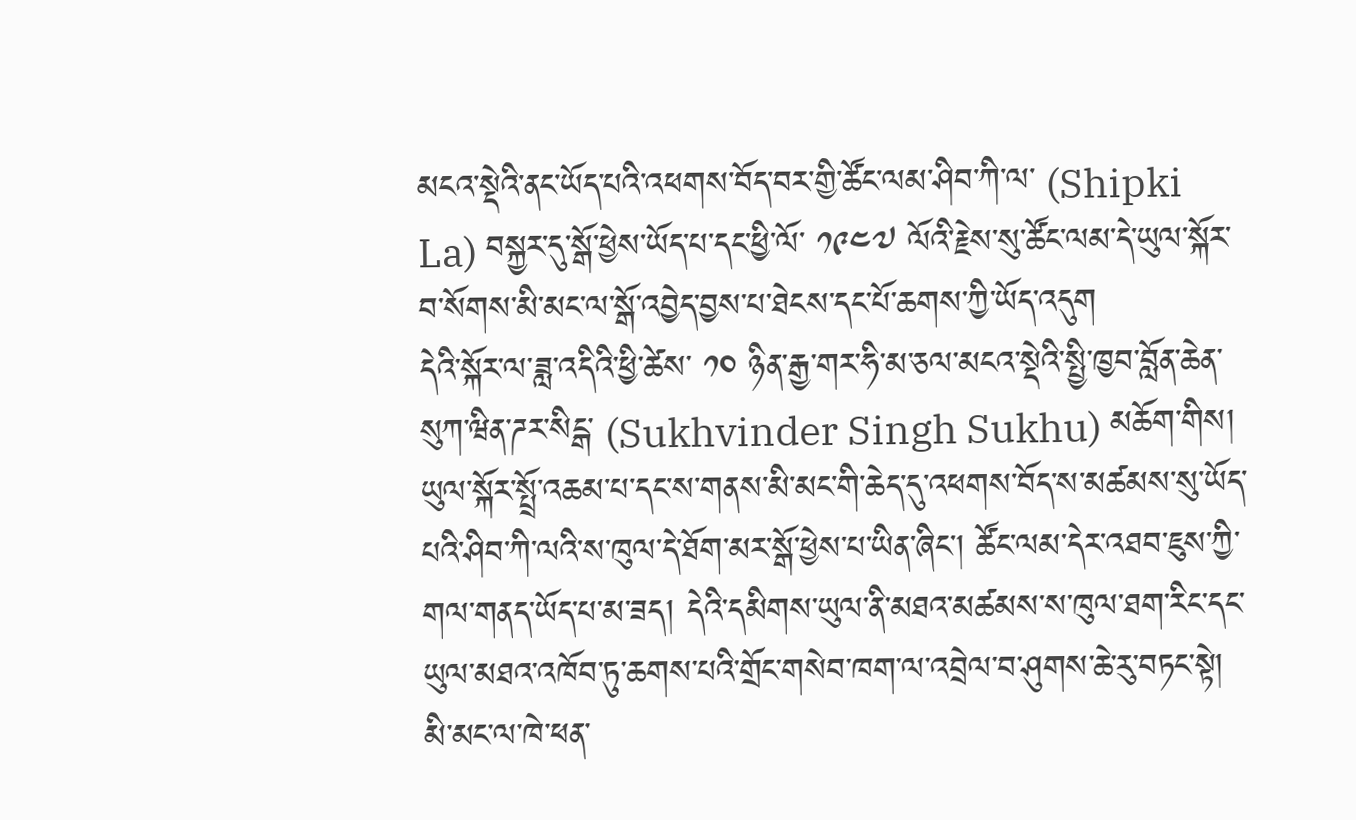མངའ་སྡེའི་ནང་ཡོད་པའི་འཕགས་བོད་བར་གྱི་ཚོང་ལམ་ཤིབ་ཀི་ལ་ (Shipki La) བསྐྱར་དུ་སྒོ་ཕྱེས་ཡོད་པ་དང་ཕྱི་ལོ་ ༡༩༤༧ ལོའི་རྗེས་སུ་ཚོང་ལམ་དེ་ཡུལ་སྐོར་བ་སོགས་མི་མང་ལ་སྒོ་འབྱེད་བྱས་པ་ཐེངས་དང་པོ་ཆགས་ཀྱི་ཡོད་འདུག
དེའི་སྐོར་ལ་ཟླ་འདིའི་ཕྱི་ཚེས་ ༡༠ ཉིན་རྒྱ་གར་ཧི་མ་ཅལ་མངའ་སྡེའི་སྤྱི་ཁྱབ་བློན་ཆེན་སུཀ་ཝིན་ཌར་སིངྒ་ (Sukhvinder Singh Sukhu) མཆོག་གིས། ཡུལ་སྐོར་སྤྲོ་འཆམ་པ་དང་ས་གནས་མི་མང་གི་ཆེད་དུ་འཕགས་བོད་ས་མཚམས་སུ་ཡོད་པའི་ཤིབ་ཀི་ལའི་ས་ཁུལ་དེ་ཐོག་མར་སྒོ་ཕྱེས་པ་ཡིན་ཞིང་། ཚོང་ལམ་དེར་འཐབ་ཇུས་ཀྱི་གལ་གནད་ཡོད་པ་མ་ཟད། དེའི་དམིགས་ཡུལ་ནི་མཐའ་མཚམས་ས་ཁུལ་ཐག་རིང་དང་ཡུལ་མཐའ་འཁོབ་ཏུ་ཆགས་པའི་གྲོང་གསེབ་ཁག་ལ་འབྲེལ་བ་ཤུགས་ཆེ་རུ་བཏང་སྟེ། མི་མང་ལ་ཁེ་ཕན་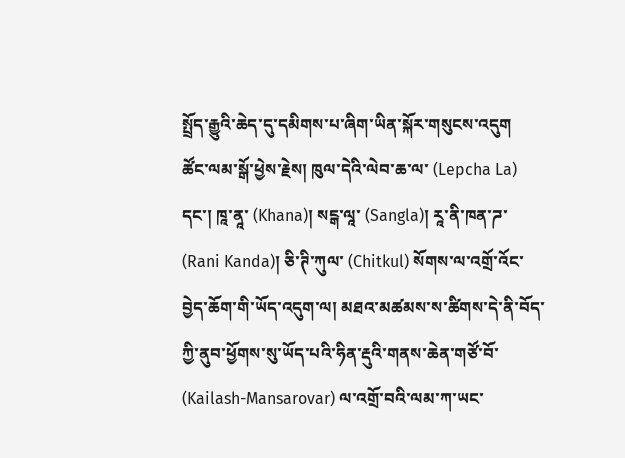སྤྲོད་རྒྱུའི་ཆེད་དུ་དམིགས་པ་ཞིག་ཡིན་སྐོར་གསུངས་འདུག
ཚོང་ལམ་སྒོ་ཕྱེས་རྗེས། ཁུལ་དེའི་ལེབ་ཆ་ལ་ (Lepcha La) དང་། ཁཱ་ནཱ་ (Khana)། སངྒ་ལཱ་ (Sangla)། རཱ་ནི་ཁན་ཌ་ (Rani Kanda)། ཅི་ཊི་ཀུལ་ (Chitkul) སོགས་ལ་འགྲོ་འོང་བྱེད་ཆོག་གི་ཡོད་འདུག་ལ། མཐའ་མཚམས་ས་ཚིགས་དེ་ནི་བོད་ཀྱི་ནུབ་ཕྱོགས་སུ་ཡོད་པའི་ཧིན་རྡུའི་གནས་ཆེན་གཙོ་བོ་ (Kailash-Mansarovar) ལ་འགྲོ་བའི་ལམ་ཀ་ཡང་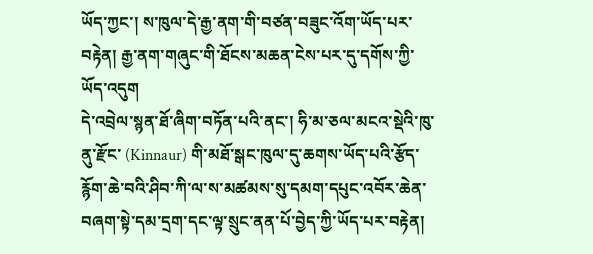ཡོད་ཀྱང་། ས་ཁུལ་དེ་རྒྱ་ནག་གི་བཙན་བཟུང་འོག་ཡོད་པར་བརྟེན། རྒྱ་ནག་གཞུང་གི་ཐོངས་མཆན་ངེས་པར་དུ་དགོས་ཀྱི་ཡོད་འདུག
དེ་འབྲེལ་སྙན་ཐོ་ཞིག་བཏོན་པའི་ནང་། ཧི་མ་ཅལ་མངའ་སྡེའི་ཁུ་ནུ་རྫོང་ (Kinnaur) གི་མཐོ་སྒང་ཁུལ་དུ་ཆགས་ཡོད་པའི་རྩོད་རྙོག་ཆེ་བའི་ཤིབ་ཀི་ལ་ས་མཚམས་སུ་དམག་དཔུང་འབོར་ཆེན་བཞག་སྟེ་དམ་དྲག་དང་ལྟ་སྲུང་ནན་པོ་བྱེད་ཀྱི་ཡོད་པར་བརྟེན།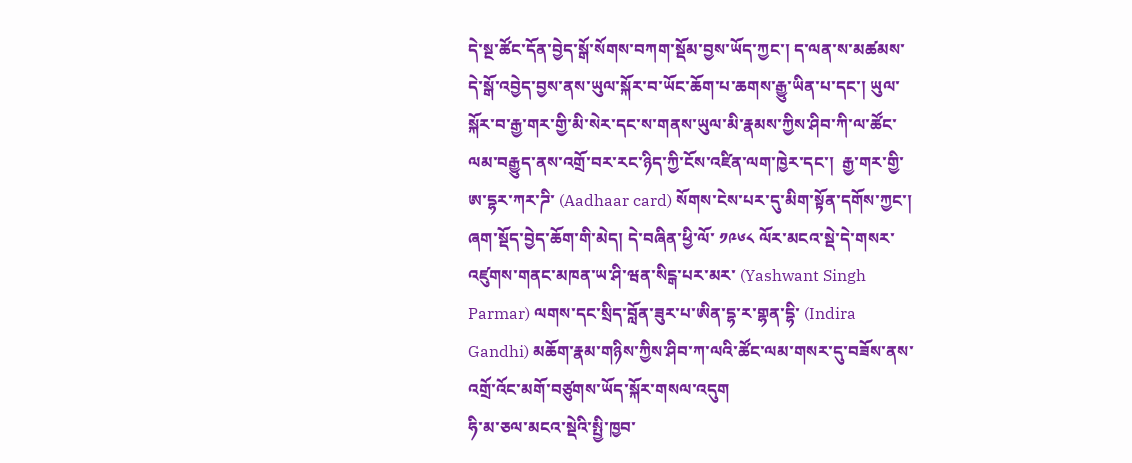དེ་སྔ་ཚོང་དོན་བྱེད་སྒོ་སོགས་བཀག་སྡོམ་བྱས་ཡོད་ཀྱང་། ད་ལན་ས་མཚམས་དེ་སྒོ་འབྱེད་བྱས་ནས་ཡུལ་སྐོར་བ་ཡོང་ཆོག་པ་ཆགས་རྒྱུ་ཡིན་པ་དང་། ཡུལ་སྐོར་བ་རྒྱ་གར་གྱི་མི་སེར་དང་ས་གནས་ཡུལ་མི་རྣམས་ཀྱིས་ཤིབ་ཀི་ལ་ཚོང་ལམ་བརྒྱུད་ནས་འགྲོ་བར་རང་ཉིད་ཀྱི་ངོས་འཛིན་ལག་ཁྱེར་དང་།  རྒྱ་གར་གྱི་ཨ་དྷར་ཀར་ཌི་ (Aadhaar card) སོགས་ངེས་པར་དུ་མིག་སྟོན་དགོས་ཀྱང་། ཞག་སྡོད་བྱེད་ཆོག་གི་མེད། དེ་བཞིན་ཕྱི་ལོ་ ༡༩༦༨ ལོར་མངའ་སྡེ་དེ་གསར་འཛུགས་གནང་མཁན་ཡ་ཤི་ཝན་སིངྒ་པར་མར་ (Yashwant Singh Parmar) ལགས་དང་སྲིད་བློན་ཟུར་པ་ཨིན་དྷ་ར་གྷན་དྷི་ (Indira Gandhi) མཆོག་རྣམ་གཉིས་ཀྱིས་ཤིབ་ཀ་ལའི་ཚོང་ལམ་གསར་དུ་བཟོས་ནས་འགྲོ་འོང་མགོ་བཙུགས་ཡོད་སྐོར་གསལ་འདུག
ཧི་མ་ཅལ་མངའ་སྡེའི་སྤྱི་ཁྱབ་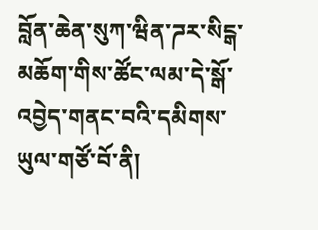བློན་ཆེན་སུཀ་ཝིན་ཌར་སིངྒ་མཆོག་གིས་ཚོང་ལམ་དེ་སྒོ་འབྱེད་གནང་བའི་དམིགས་ཡུལ་གཙོ་བོ་ནི།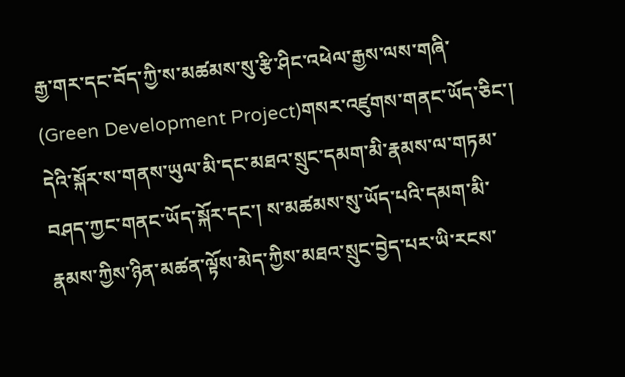རྒྱ་གར་དང་བོད་ཀྱི་ས་མཚམས་སུ་རྩི་ཤིང་འཕེལ་རྒྱས་ལས་གཞི་ (Green Development Project)གསར་འཛུགས་གནང་ཡོད་ཅིང་། དེའི་སྐོར་ས་གནས་ཡུལ་མི་དང་མཐའ་སྲུང་དམག་མི་རྣམས་ལ་གཏམ་བཤད་ཀྱང་གནང་ཡོད་སྐོར་དང་། ས་མཚམས་སུ་ཡོད་པའི་དམག་མི་རྣམས་ཀྱིས་ཉིན་མཚན་ལྟོས་མེད་ཀྱིས་མཐའ་སྲུང་བྱེད་པར་ཡི་རངས་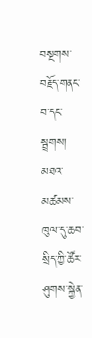བསྔགས་བརྗོད་གནང་བ་དང་སྦྲགས། མཐའ་མཚམས་ཁུལ་དུ་ཆབ་སྲིད་ཀྱི་ཚོར་ཤུགས་སྐྱེན་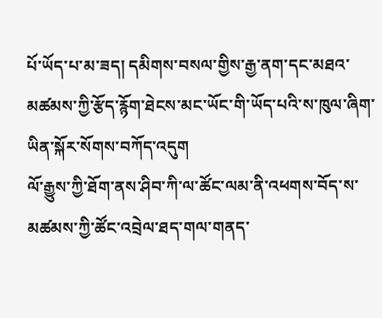པོ་ཡོད་པ་མ་ཟད། དམིགས་བསལ་གྱིས་རྒྱ་ནག་དང་མཐའ་མཚམས་ཀྱི་རྩོད་རྙོག་ཐེངས་མང་ཡོང་གི་ཡོད་པའི་ས་ཁུལ་ཞིག་ཡིན་སྐོར་སོགས་བཀོད་འདུག
ལོ་རྒྱུས་ཀྱི་ཐོག་ནས་ཤིབ་ཀི་ལ་ཚོང་ལམ་ནི་འཕགས་བོད་ས་མཚམས་ཀྱི་ཚོང་འབྲེལ་ཐད་གལ་གནད་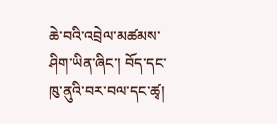ཆེ་བའི་འབྲེལ་མཚམས་ཤིག་ཡིན་ཞིང་། བོད་དང་ཁུ་ནུའི་བར་བལ་དང་ཚྭ།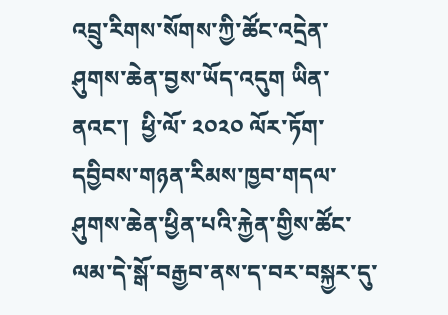འབྲུ་རིགས་སོགས་ཀྱི་ཚོང་འདྲེན་ཤུགས་ཆེན་བྱས་ཡོད་འདུག ཡིན་ནའང་།  ཕྱི་ལོ་ ༢༠༢༠ ལོར་ཏོག་དབྱིབས་གཉན་རིམས་ཁྱབ་གདལ་ཤུགས་ཆེན་ཕྱིན་པའི་རྐྱེན་གྱིས་ཚོང་ལམ་དེ་སྒོ་བརྒྱབ་ནས་ད་བར་བསྐྱར་དུ་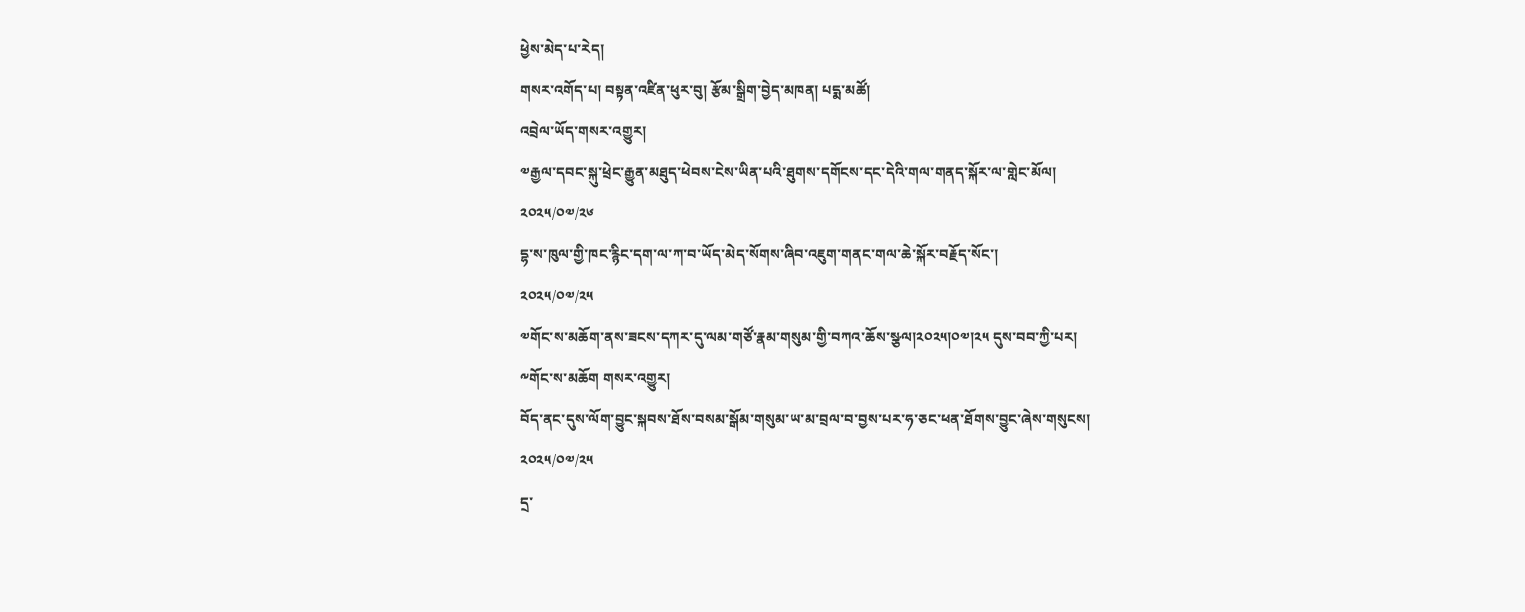ཕྱེས་མེད་པ་རེད།
གསར་འགོད་པ། བསྟན་འཛིན་ཕུར་བུ། རྩོམ་སྒྲིག་བྱེད་མཁན། པདྨ་མཚོ།
འབྲེལ་ཡོད་གསར་འགྱུར།
༧རྒྱལ་དབང་སྐུ་ཕྲེང་རྒྱུན་མཐུད་ཕེབས་ངེས་ཡིན་པའི་ཐུགས་དགོངས་དང་དེའི་གལ་གནད་སྐོར་ལ་གླེང་མོལ།
༢༠༢༥/༠༧/༢༦
དྷ་ས་ཁུལ་གྱི་ཁང་རྙིང་དག་ལ་ཀ་བ་ཡོད་མེད་སོགས་ཞིབ་འཇུག་གནང་གལ་ཆེ་སྐོར་བརྗོད་སོང་།
༢༠༢༥/༠༧/༢༥
༧གོང་ས་མཆོག་ནས་ཟངས་དཀར་དུ་ལམ་གཙོ་རྣམ་གསུམ་གྱི་བཀའ་ཆོས་སྩལ།༢༠༢༥།༠༧།༢༥ དུས་བབ་ཀྱི་པར།
༸གོང་ས་མཆོག གསར་འགྱུར།
བོད་ནང་དུས་ལོག་བྱུང་སྐབས་ཐོས་བསམ་སྒོམ་གསུམ་ཡ་མ་བྲལ་བ་བྱས་པར་ཧ་ཅང་ཕན་ཐོགས་བྱུང་ཞེས་གསུངས།
༢༠༢༥/༠༧/༢༥
དྲ་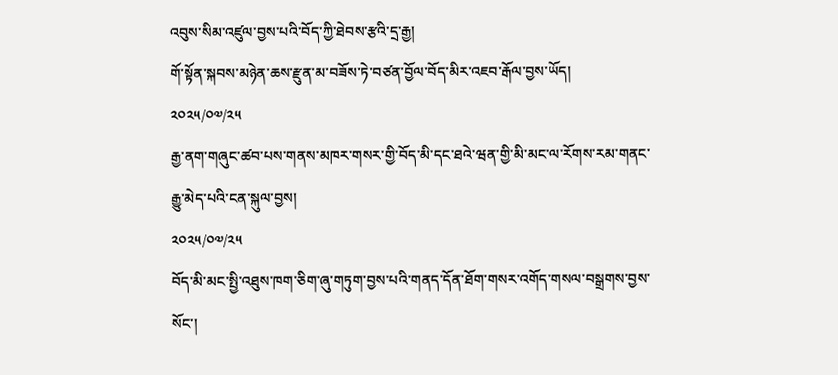འབུས་སིམ་འཛུལ་བྱས་པའི་བོད་ཀྱི་ཐེབས་རྩའི་དྲ་རྒྱ།
གོ་སྟོན་སྐབས་མཉེན་ཆས་རྫུན་མ་བཟོས་ཏེ་བཙན་བྱོལ་བོད་མིར་འཇབ་རྒོལ་བྱས་ཡོད།
༢༠༢༥/༠༧/༢༥
རྒྱ་ནག་གཞུང་ཚབ་པས་གནས་མཁར་གསར་གྱི་བོད་མི་དང་ཐའེ་ཝན་གྱི་མི་མང་ལ་རོགས་རམ་གནང་རྒྱུ་མེད་པའི་ངན་སྐུལ་བྱས།
༢༠༢༥/༠༧/༢༥
བོད་མི་མང་སྤྱི་འཐུས་ཁག་ཅིག་ཞུ་གཏུག་བྱས་པའི་གནད་དོན་ཐོག་གསར་འགོད་གསལ་བསྒྲགས་བྱས་སོང་།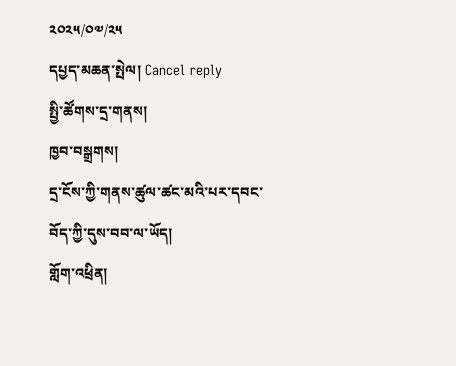༢༠༢༥/༠༧/༢༥
དཔྱད་མཆན་སྤེལ། Cancel reply
སྤྱི་ཚོགས་དྲ་གནས།
ཁྱབ་བསྒྲགས།
དྲ་ངོས་ཀྱི་གནས་ཚུལ་ཚང་མའི་པར་དབང་བོད་ཀྱི་དུས་བབ་ལ་ཡོད།
གློག་འཕྲིན།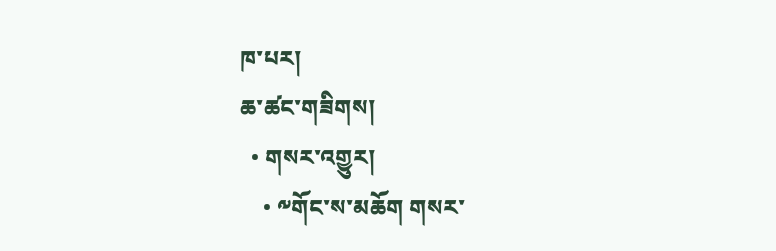ཁ་པར།
ཆ་ཚང་གཟིགས།
  • གསར་འགྱུར།
    • ༸གོང་ས་མཆོག གསར་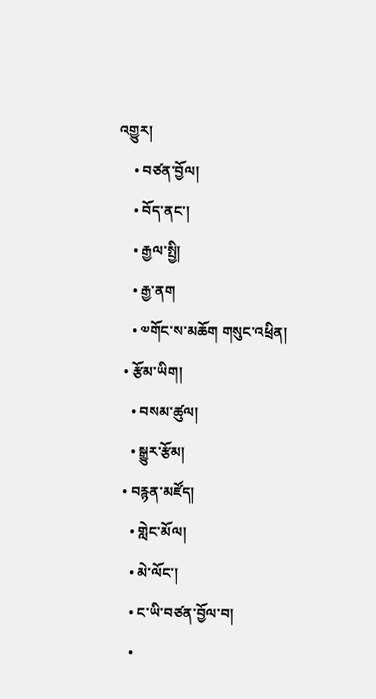འགྱུར།
    • བཙན་བྱོལ།
    • བོད་ནང་།
    • རྒྱལ་སྤྱི།
    • རྒྱ་ནག
    • ༧གོང་ས་མཆོག གསུང་འཕྲིན།
  • རྩོམ་ཡིག།
    • བསམ་ཚུལ།
    • སྒྱུར་རྩོམ།
  • བརྙན་མཛོད།
    • གླེང་མོལ།
    • མེ་ལོང་།
    • ང་ཡི་བཙན་བྱོལ་བ།
    •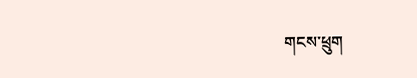གངས་ཕྲུག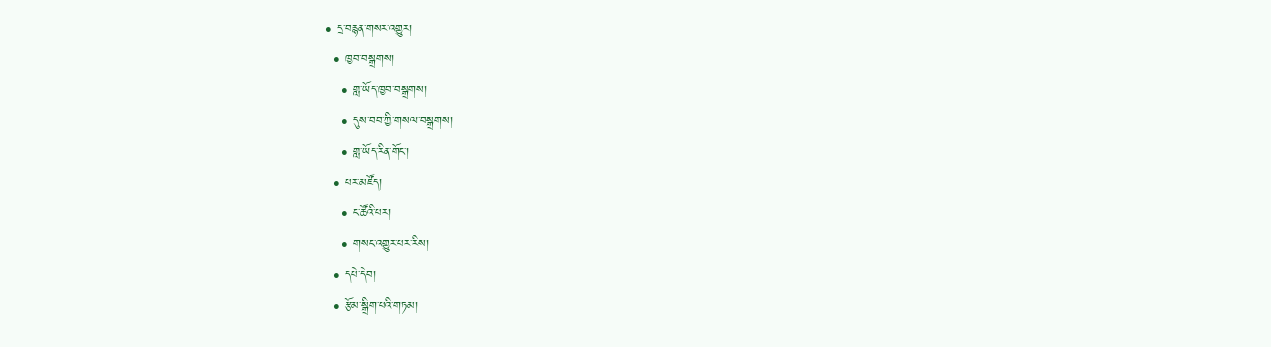• དྲ་བརྙན་གསར་འགྱུར།
  • ཁྱབ་བསྒྲགས།
    • གླ་ཡོད་ཁྱབ་བསྒྲགས།
    • དུས་བབ་ཀྱི་གསལ་བསྒྲགས།
    • གླ་ཡོད་རིན་གོང་།
  • པར་མཛོད།
    • ང་ཚོའི་པར།
    • གསང་འགྱུར་པར་རིས།
  • དཔེ་དེབ།
  • རྩོམ་སྒྲིག་པའི་གཏམ།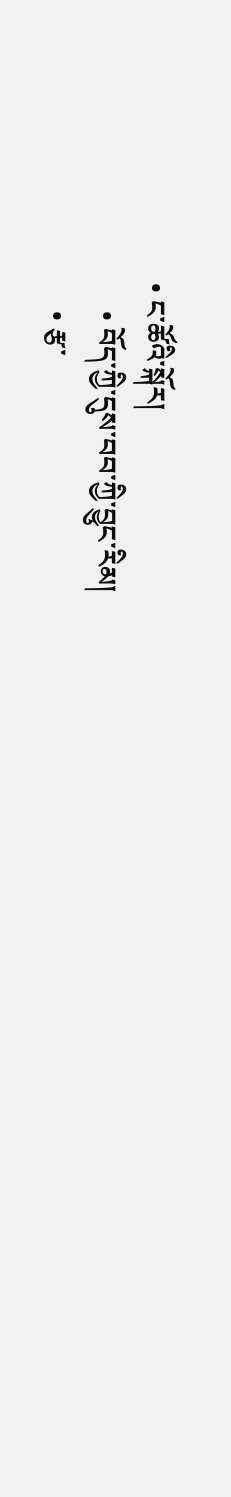• ང་ཚོའི་སྐོར།
    • བོད་ཀྱི་དུས་བབ་ཀྱི་བྱུང་རིམ།
    • རྩ་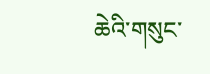ཆེའི་གསུང་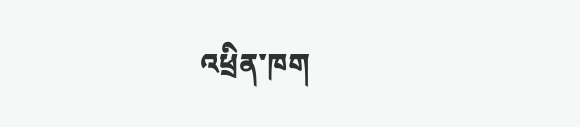འཕྲིན་ཁག